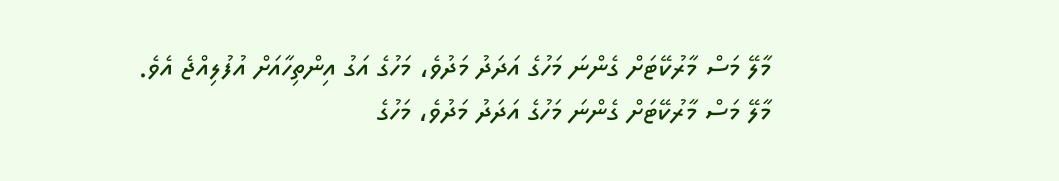މާލޭ މަސް މާރުކޭޓަށް ގެންނަ މަހުގެ އަދަދު މަދުވެ، މަހުގެ އަގު އިންތިހާއަށް އުފުލިއްޖެ އެވެ.
މާލޭ މަސް މާރުކޭޓަށް ގެންނަ މަހުގެ އަދަދު މަދުވެ، މަހުގެ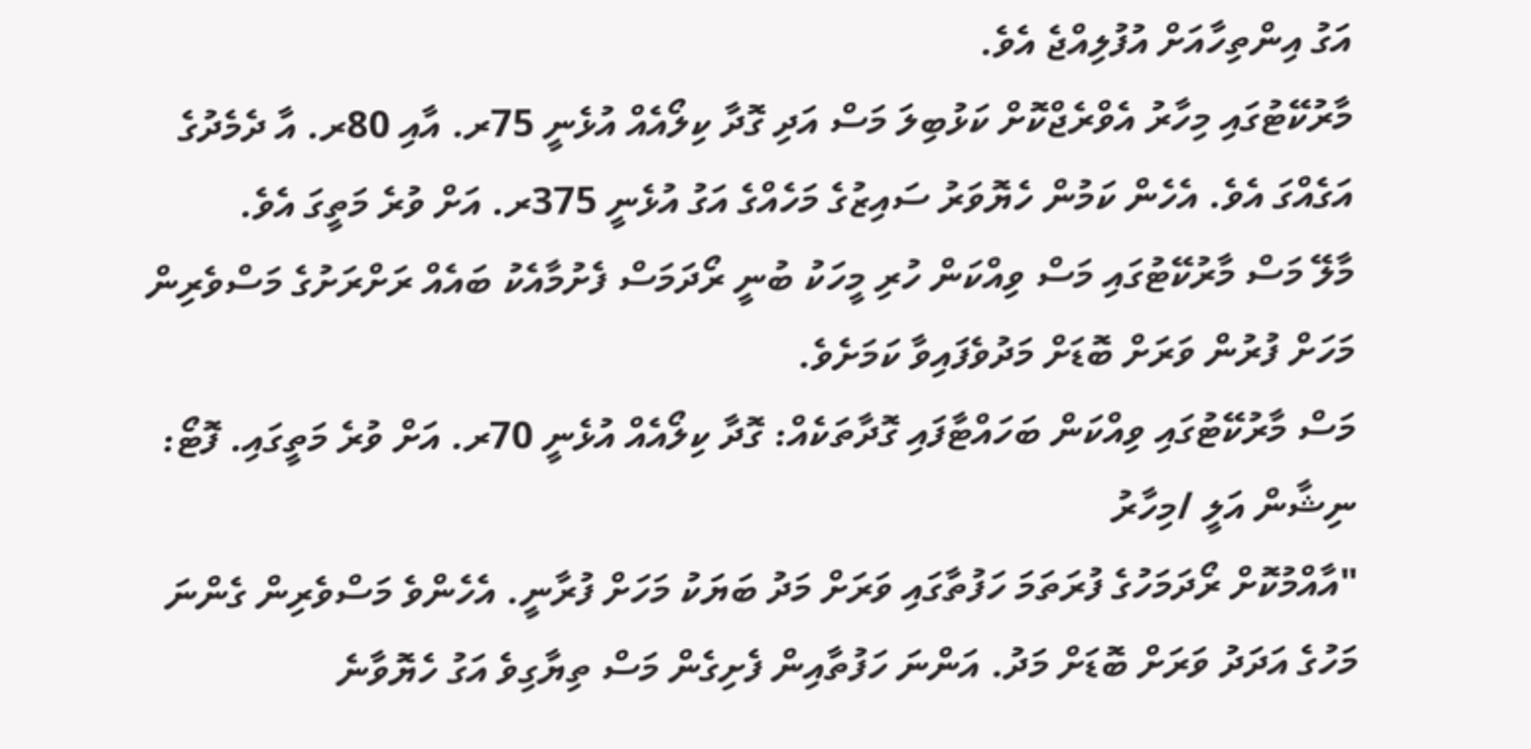އަގު އިންތިހާއަށް އުފުލިއްޖެ އެވެ.
މާރުކޭޓުގައި މިހާރު އެވްރެޖްކޮށް ކަޅުބިލަ މަސް އަދި ގޮދާ ކިލޯއެއް އުޅެނީ 75ރ. އާއި 80ރ. އާ ދެމެދުގެ އަގެއްގަ އެވެ. އެހެން ކަމުން ހެޔޮވަރު ސައިޒުގެ މަހެއްގެ އަގު އުޅެނީ 375ރ. އަށް ވުރެ މަތީގަ އެވެ.
މާލޭ މަސް މާރުކޭޓުގައި މަސް ވިއްކަން ހުރި މީހަކު ބުނީ ރޯދަމަސް ފެށުމާއެކު ބައެއް ރަށްރަށުގެ މަސްވެރިން މަހަށް ފުރުން ވަރަށް ބޮޑަށް މަދުވެފައިވާ ކަމަށެވެ.
މަސް މާރުކޭޓުގައި ވިއްކަން ބަހައްޓާފައި ގޮދާތަކެއް: ގޮދާ ކިލޯއެއް އުޅެނީ 70ރ. އަށް ވުރެ މަތީގައި. ފޮޓޯ: ނިޝާން އަލީ /މިހާރު
"އާއްމުކޮށް ރޯދަމަހުގެ ފުރަތަމަ ހަފުތާގައި ވަރަށް މަދު ބަޔަކު މަހަށް ފުރާނީ. އެހެންވެ މަސްވެރިން ގެންނަ މަހުގެ އަދަދު ވަރަށް ބޮޑަށް މަދު. އަންނަ ހަފުތާއިން ފެށިގެން މަސް ތިޔާގިވެ އަގު ހެޔޮވާނެ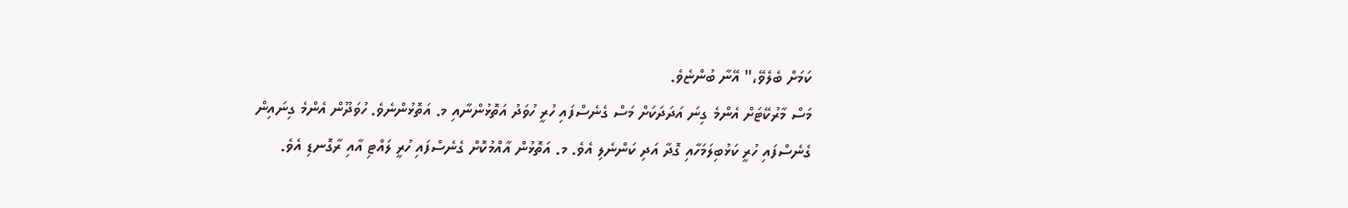ކަމަށް ބެލެވޭ،" އޭނާ ބުންޏެވެ.
މަސް މާރުކޭޓަށް އެންމެ ގިނަ އަދަދަކަށް މަސް ގެނެސްފައި ހުރީ ހުވަދު އަތޮޅުންނާއި މ. އަތޮޅުންނެވެ. ހުވަދޫން އެންމެ ގިނައިން ގެނެސްފައި ހުރީ ކަޅުބިލަމަހާއި ގޮދާ އަދި ކަންނެލި އެވެ. މ. އަތޮޅުން އާއްމުކޮށް ގެނެސްފައި ހުރީ ލައްޓި އާއި ރާގޮނޑި އެވެ.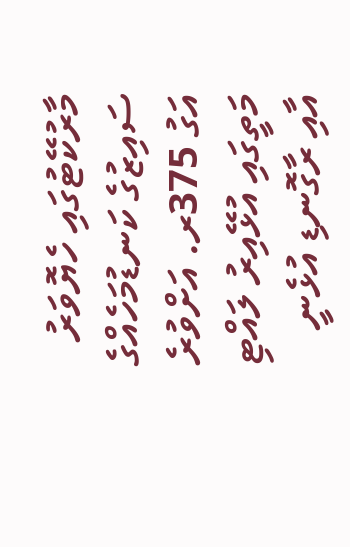މާރުކޭޓުގައި ހެޔޮވަރު ސައިޒުގެ ކަނޑުމަހެއްގެ އަގު 375ރ. އަށްވުރެ މަތީގައި އުޅޭއިރު ލައްޓި އާއި ރާގޮނޑި އުޅެނީ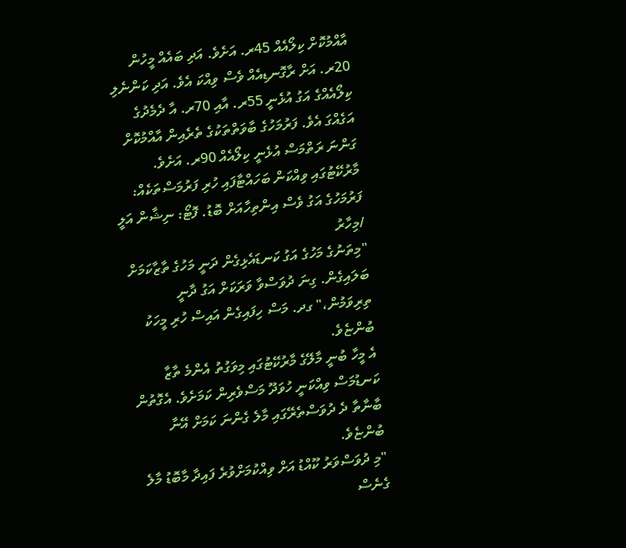އާއްމުކޮށް ކިލޯއެއް 45ރ. އަށެވެ. އަދި ބައެއް މީހުން 20ރ. އަށް ރާގޮނޑިއެއް ވެސް ވިއްކަ އެވެ. އަދި ކަންނެލި ކިލޯއެއްގެ އަގު އުޅެނީ 55ރ. އާއި 70ރ. އާ ދެމެދުގެ އަގެއްގަ އެވެ. ފަރުމަހުގެ ބާވަތްތަކުގެ ތެރެއިން އާއްމުކޮށް ގަންނަ ރަތްމަސް އުޅެނީ ކިލޯއެއް 90ރ. އަށެވެ.
މާރުކޭޓުގައި ވިއްކަން ބަހައްޓާފައި ހުރި ފަރުމަސްތަކެއް: ފަރުމަހުގެ އަގު ވެސް އިންތިހާއަށް ބޮޑު. ފޮޓޯ: ނިޝާން އަލީ /މިހާރު
"މިތަނުގެ މަހުގެ އަގު ކަނޑައެޅިގެން ދަނީ މަހުގެ ތާޒާކަމަށް ބަލައިގެން. ގިނަ ދުވަސްވާ ވަރަކަށް އަގު ދާނީ ތިރިވަމުން،" ގދ. މަސް ހިފައިގެން އައިސް ހުރި މީހަކު ބުންޏެވެ.
އެ މީހާ ބުނީ މާލޭގެ މާރުކޭޓުގައި މިވަގުތު އެންމެ ތާޒާ ކަނޑުމަސް ވިއްކަނީ ހުވަދޫ މަސްވެރިން ކަމަށެވެ. އެގޮތުން ބާނާތާ ދެ ދުވަސްތެރޭގައި މާލެ ގެންނަ ކަމަށް އޭނާ ބުންޏެވެ.
"މި ދުވަސްވަރު ކޫއްޑު އަށް ވިއްކުމަށްވުރެ ފައިދާ މާބޮޑު މާލެ ގެނެސް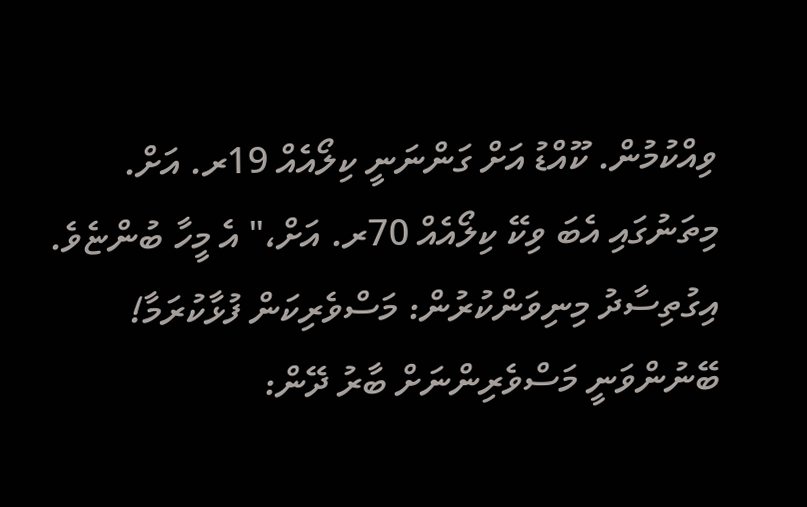ވިއްކުމުން. ކޫއްޑު އަށް ގަންނަނީ ކިލޯއެއް 19ރ. އަށް. މިތަނުގައި އެބަ ވިކޭ ކިލޯއެއް 70ރ. އަށް،" އެ މީހާ ބުންޏެވެ.
އިގުތިސާދު މިނިވަންކުރުން: މަސްވެރިކަން ފުޅާކުރަމާ!
ބޭނުންވަނީ މަސްވެރިންނަށް ބާރު ދޭން: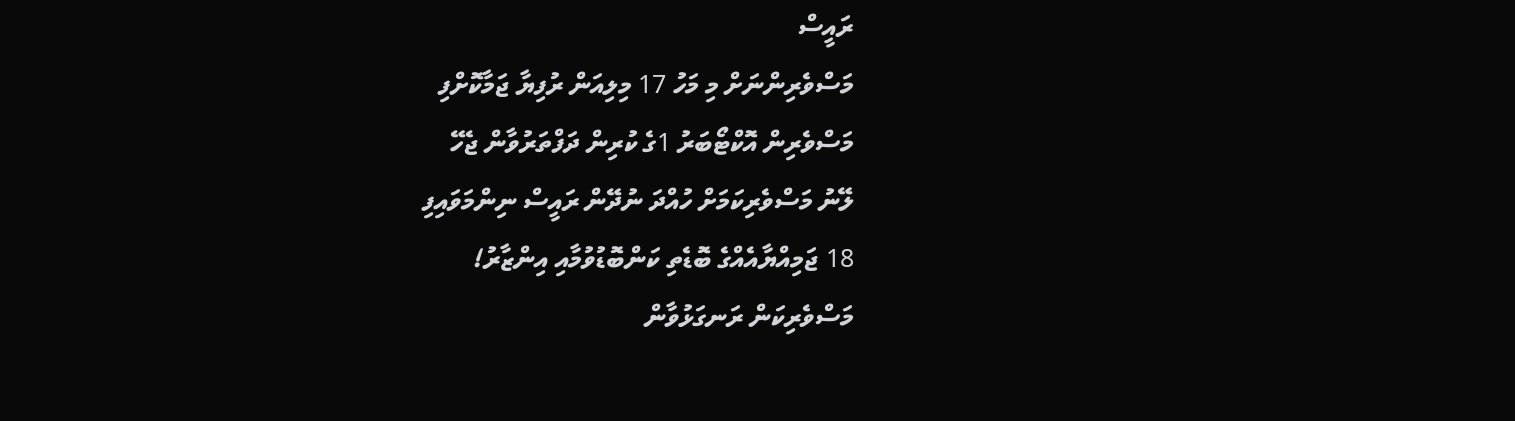ރައީސް
މަސްވެރިންނަށް މި މަހު 17 މިލިއަން ރުފިޔާ ޖަމާކޮށްފި
މަސްވެރިން އޮކްޓޯބަރު 1ގެ ކުރިން ދަފްތަރުވާން ޖެހޭ
ލޭނު މަސްވެރިކަމަށް ހުއްދަ ނުދޭން ރައީސް ނިންމަވައިފި
18 ޖަމިއްޔާއެއްގެ ބޮޑެތި ކަންބޮޑުވުމާއި އިންޒާރު!
މަސްވެރިކަން ރަނގަޅުވާން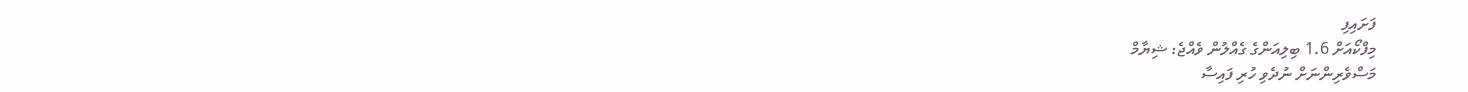ފަށައިފި
މިފްކޯއަށް 1.6 ބިލިއަންގެ ގެއްލުން ވެއްޖެ: ޝިޔާމް
މަސްވެރިންނަށް ނުދެވި ހުރި ފައިސާ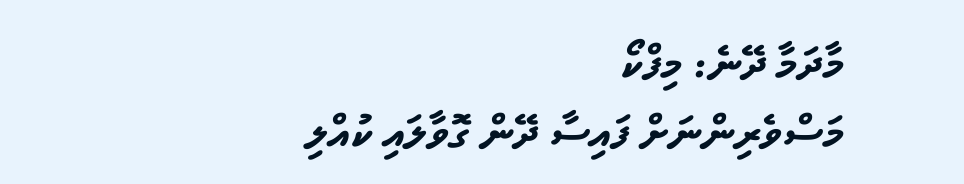މާދަމާ ދޭނެ: މިފްކޯ
މަސްވެރިންނަށް ފައިސާ ދޭން ގޮވާލައި ކުއްލި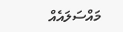މައްސަލައެއް